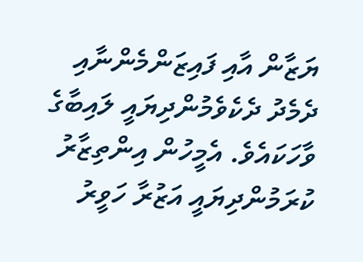ޔަޒާން އާއި ފައިޒަންމެންނާއި ދެމެދު ދެކެވެމުންދިޔައީ ލައިބާގެ ވާހަކައެވެ. އެމީހުން އިންތިޒާރު ކުރަމުންދިޔައީ އަޒުރާ ހަވީރު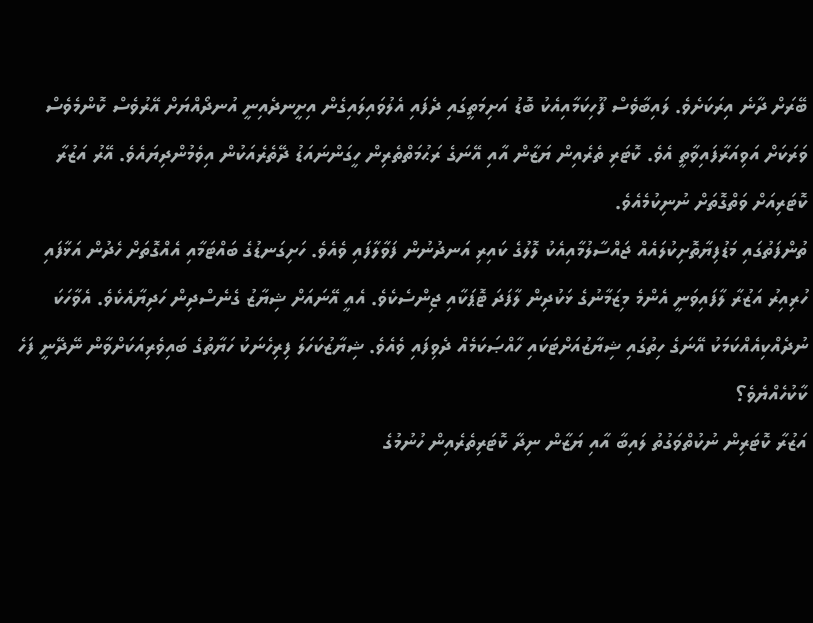ބޭރަށް ދާނެ އިރަކަށެވެ. ލައިބާވެސް ފޫހިކަމާއިއެކު ބޮޑު އަށިމަތީގައި ދެފައި އެލުވައިލައިގެން އިށީނދެއިނީ އުނދޯއްޔަށް އޭރުވެސް ކޮންމެވެސް ވަރަކަށް އަވިއަރާފައިވާތީ އެވެ. ކޮޓަރި ތެރެއިން ޔަޒާން އާއި އޭނަގެ ރަޙުމަތްތެރިން ހީގަންނައަޑު ދޭތެރެއަކުން އިވެމުންދިޔައެވެ. އޭރު އަޒުރާ ކޮޓަރިއަށް ވަތްގޮތަށް ނުނިކުމެއެވެ.
ތުންފަތުގައި މަޑުފިޔާތޮށިކުލައެއް ޖައްސާލުމާއިއެކު ލޮލުގެ ކައިރި އަނދުނުން ފަވާލާފައި ވެއެވެ. ހަށިގަނޑުގެ ބައްޓަމާއި އެއްގޮތަށް ހެދުން އަޅާފައި ހުރިއިރު އަޒުރާ ލާފައިވަނީ އެންމެ މިޒަމާނުގެ ޅަކުދިން ލާފަދަ ޓޮޕަކާއި ޖިންސެކެވެ. އެއީ އޭނައަށް ޝިޔާޒު ގެނެސްދިން ހަދިޔާއެކެވެ. އެވާހަކަ ނުދެއްކިއެއްކަމަކު އޭނަގެ ހިތުގައި ޝިޔާޒުއަށްޓަކައި ހާއްޞަކަމެއް ދެވިފައި ވެއެވެ. ޝިޔާޒުކަހަލަ ފިރިހެނަކު ހަޔާތުގެ ބައިވެރިއަކަށްވާން ނޭދޭނީ ފަހެ ކާކުހެއްޔެވެ؟
އަޒުރާ ކޮޓަރިން ނުކުތްވަގުތު ލައިބާ އާއި ޔަޒާން ނިދާ ކޮޓަރިތެރެއިން ހުނުމުގެ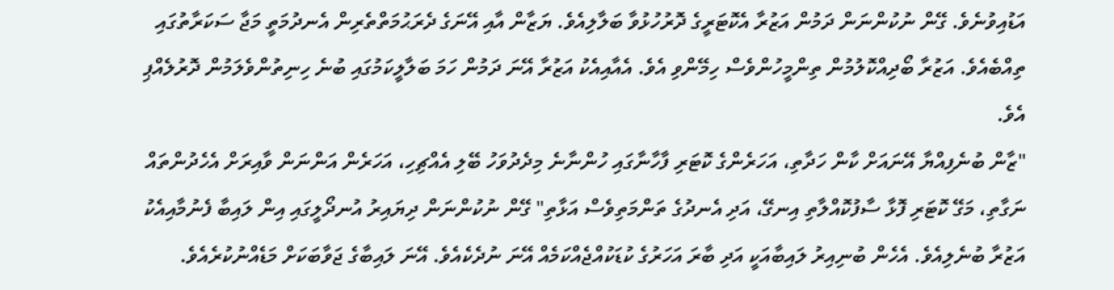އަޑުއިވުނެވެ. ގޭން ނުކުންނަން ދަމުން އަޒުރާ އެކޮޓަރީގެ ދޮރުހުޅުވާ ބަލާލިއެވެ. ޔަޒާން އާއި އޭނަގެ ދެރަޙުމަތްތެރިން އެނދުމަތީ މަޖާ ސަކަރާތުގައި ތިއްބެއެވެ. އަޒުރާ ބޯދިއްކޮލުމުން ތިންމީހުންވެސް ހިމޭންވި އެވެ. އެއާއިއެކު އަޒުރާ އޭނަ ދަމުން ހަމަ ބަލާލީކަމުގައި ބުނެ ހިނިތުންވެލަމުން ދޮރުލެއްޕި އެވެ.
"ޒާން ބުނެފިއްޔާ އޭނައަށް ކާން ހަދާތި، އަހަރެންގެ ކޮޓަރި ފާހާނާގައި ހުންނާނެ މިދެދުވަހު ބޭލި އެއްޗިހި، އަހަރެން އަންނަން ވާއިރަށް އެހެދުންތައް ނަގާތި، މަގޭ ކޮޓަރި ފޮޅާ ސާފުކޮއްލާތި އިނގޭ، އަދި އެނދުގެ ތަންމަތިވެސް އަޅާތި" ގޭން ނުކުންނަން ދިޔައިރު އުނދޯލީގައި އިން ލައިބާ ފެނުމާއިއެކު އަޒުރާ ބުނެލިއެވެ. އެހެން ބުނިއިރު ލައިބާއަކީ އަދި ބާރަ އަހަރުގެ ކުޑަކުއްޖެއްކަމެއް އޭނަ ނުދެކެއެވެ. އޭނަ ލައިބާގެ ޖަވާބަކަށް މަޑެއްނުކުރެއެވެ.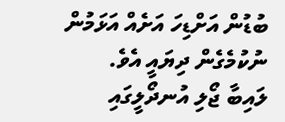ބުޑުން އަށްޑިހަ އަށެއް އަޅަމުން ނުކުމެގެން ދިޔައީ އެވެ.
ލައިބާ ޖޯލި އުނދޯލީގައި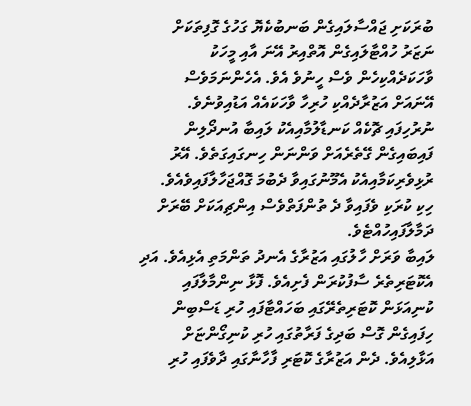ބުރަކަށި ޖައްސާލައިގެން ބަނބުކެޔޮ ގަހުގެ ގޮފިތަކަށް ނަޒަރު ހުއްޓާލައިގެން އޮތްއިރު އޭނަ އާއި މީހަކު ވާހަކަދެއްކިހެން ވެސް ހީނުވެ އެވެ. އެހެންނަމަވެސް އޭނައަށް އަޒުރާދެއްކި ހުރިހާ ވާހަކައެއް އަޑުއިވުނެވެ. ނުރުހިފައި ޗޮކެއް ކަނޑާލުމާއިއެކު ލައިބާ އުނދޯލިން ފައިބައިގެން ގޭތެރެއަށް ވަންނަން ހިނގައިގަތެވެ. އޭރު ރުޅިވެރިކަމާއިއެކު އެމޫނުގައިވާ ދެބުމަ ގޮއްޖަހާލާފައިވެއެވެ. ހިކި ކުރަކި ވެފައިވާ ދެ ތުންފަތްވެސް އިންޗިއަކަށް ބޭރަށް ދަމާލާފައިހުއްޓެވެ.
ލައިބާ ވަރަށް ހާލުގައި އަޒުރާގެ އެނދު ތަންމަތި އެޅިއެވެ. އަދި އެކޮޓަރިތެރެ ސާފުކުރަން ފެށިއެވެ. ފޮޅާ ނިންމާލާފައި ކުނިއަޅަން ކޮޓަރިތެރޭގައި ބަހައްޓާފައި ހުރި ޑަސްބިން ހިފައިގެން ގޮސް ބަދިގެ ފަރާތުގައި ހުރި ކުނިގޯންޏަށް އަޅާލިއެވެ. ދެން އަޒުރާގެ ކޮޓަރި ފާހާނާގައި ދާވެފައި ހުރި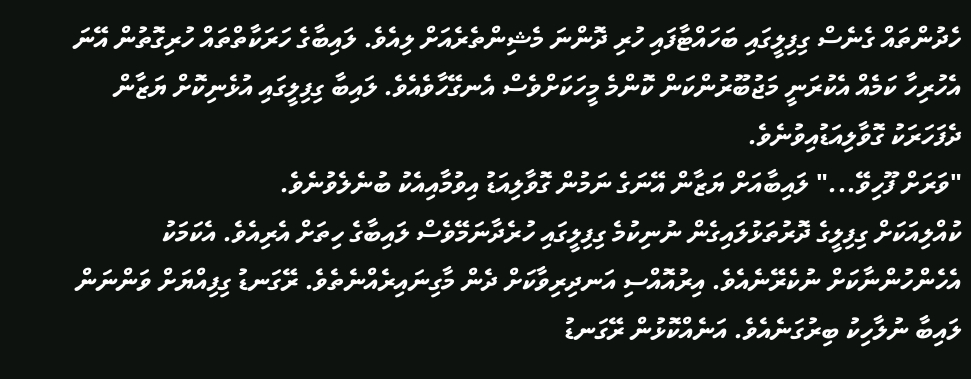ހެދުންތައް ގެނެސް ގިފިލީގައި ބަހައްޓާފައި ހުރި ދޮންނަ މެޝިންތެރެއަށް ލިއެވެ. ލައިބާގެ ހަރަކާތްތައް ހުރިގޮތުން އޭނަ އެހުރިހާ ކަމެއް އެކުރަނީ މަޖުބޫރުންކަން ކޮންމެ މީހަކަށްވެސް އެނގޭހާވެއެވެ. ލައިބާ ގިފިލީގައި އުޅެނިކޮށް ޔަޒާން ދެފަހަރަކު ގޮވާލިއަޑުއިވުނެވެ.
"ވަރަށް ފޫހިވޭ..." ލައިބާއަށް ޔަޒާން އޭނަގެ ނަމުން ގޮވާލިއަޑު އިވުމާއިއެކު ބުނެލެވުނެވެ.
ކުއްލިއަކަށް ގިފިލީގެ ދޮރުތަޅުލައިގެން ނުނިކުމެ ގިފިލީގައި ހުރެދާނަމޭވެސް ލައިބާގެ ހިތަށް އެރިއެވެ. އެކަމަކު އެހެންހުންނާކަށް ނުކެރޭނެއެވެ. އިރުއޮއްސި އަނދިރިވާކަށް ދެން މާގިނައިރެއްނެތެވެ. ރޭގަނޑު ގިފިއްޔަށް ވަންނަން ލައިބާ ނުލާހިކު ބިރުގަނެއެވެ. އަނެއްކޮޅުން ރޭގަނޑު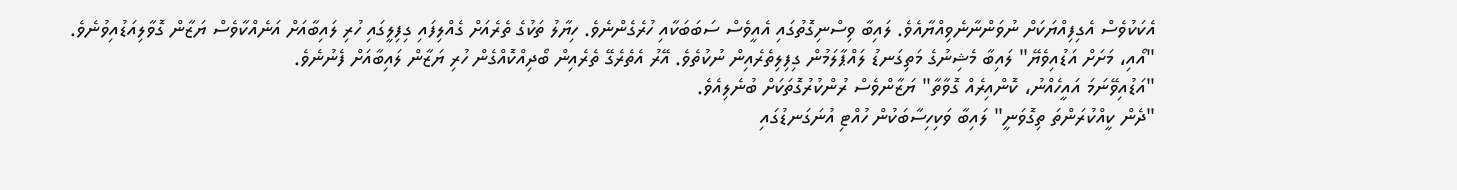އެކަކުވެސް އެގިފިއްޔަކަށް ނުވަންނާނެވިއްޔާއެވެ. ލައިބާ ވިސްނިގޮތުގައި އެއީވެސް ސަބަބަކާއި ހުރެގެންނެވެ. ހިޔާލު ތަކުގެ ތެރެއަށް ގެއްލިފައި ގިފިލީގައި ހުރި ލައިބާއަށް އަނެއްކާވެސް ޔަޒާން ގޮވާލިއަޑުއިވުނެވެ.
"އޯއި، މަށަށް އަޑުއިވެޔޭ" ލައިބާ މެޝިނުގެ މަތިގަނޑު ލައްޕާލަމުން ގިފިލިތެރެއިން ނުކުތެވެ. އޭރު އެތެރެގޭ ތެރެއިން ބޯދިއްކޮއްގެން ހުރި ޔަޒާން ލައިބާއަށް ފެނުނެވެ.
"އަޑުއިވޭނަމަ އައީހެއްނު، ކޮންއިރެއް ގޮވާތާ" ޔަޒާންވެސް ރުންކުރުގޮތަކަށް ބުނެލިއެވެ.
"ދެން ކީއްކުރަންތަ ތިގޮވަނީ" ލައިބާ ވަކިހިސާބަކުން ހުއްޓި އުނަގަނޑުގައި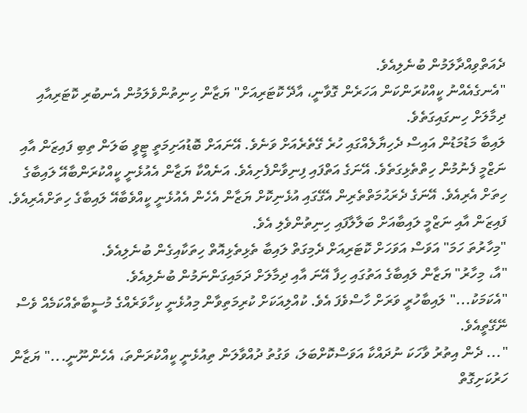ދެއަތްވިއްދާލަމުން ބުނެލިއެވެ.
"އެނގެއެއްނު ކީއްކުރަންކަން އަހަރެން ގޮވާނީ، އާދޭ ކޮޓަރިއަށް" ޔަޒާން ހިނިތުންވެލަމުން އެނބުރި ކޮޓަރިއާއި ދިމާލަށް ހިނގައިގަތެވެ.
ލައިބާ މަޑުމަޑުން އައިސް ދެހިޔާލެއްގައި ހުރެ ގޭތެރެއަށް ވަނެވެ. އޭނައަށް ބޮޑުއަށިމަތީ ޓީވީ ބަލަން ތިބި ފައިޒަން އާއި ނަޒްމީ ފެނުމުން ހިތްތެޅިގަތެވެ. އޭނަގެ އަތްފައި ފިނިވާންފެށިއެވެ. އަނެއްކާ ޔަޒާން އެއުޅެނީ ކީއްކުރަންބާއޭ ލައިބާގެ ހިތަށް އެރިއެވެ. އޭނަގެ ދެރަޙުމަތްތެރިން އެގޭގައި އުޅެނިކޮށް ޔަޒާން އެހެން އެއުޅެނީ ކީއްވެބާއޭ ލައިބާގެ ހިތަށްއެރިއެވެ. ފައިޒަން އާއި ނަޒްމީ ލައިބާއަށް ބަލާލާފައި ހިނިތުންވެލި އެވެ.
"މިހާރުތަ ހަމަ" އަވަސް އަވަހަށް ކޮޓަރިއަށް ދެމިގަތް ލައިބާ ތެޅިތެޅިއޮތް ހިތަކާއިގެން ބުނެލިއެވެ.
"އާ، މިހާރު" ޔަޒާން ލައިބާގެ އަތުގައި ހިފާ އޭނަ އާއި ދިމާލަށް ދަމައިގަންނަމުން ބުނެލިއެވެ.
"އެކަމަކު..." ލައިބާހުރީ ވަރަށް ހާސްވެފަ އެވެ. ކުއްލިއަކަށް ކުރިމަތިވާން މިއުޅެނީ ކިހާވަރެއްގެ މުސީބާތެއްކަމެއް ވެސް ނޭގޭތީއެވެ.
"... ދެން އިތުރު ވާހަކަ ނުދައްކާ އަވަސްކޮށްބަލަ، ވަގުތު ދުއްވާލަން ތިއުޅެނީ ކީއްކުރަންތަ، އެހެންނޫނީ..." ޔަޒާން ހަރުކަށިގޮތް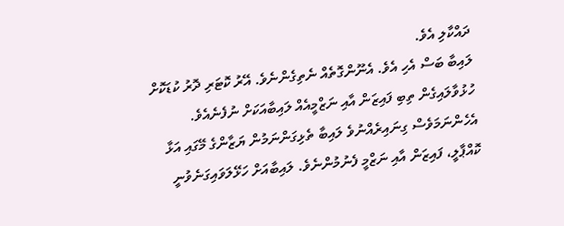ދައްކާލި އެވެ.
ލައިބާ ބަސް އެހި އެވެ. އެނޫންގޮތެއް ނެތިގެންނެވެ. އޭރު ކޮޓަރި ދޮރު ކުޑަކޮށް ހުޅުވާލައިގެން ތިބި ފައިޒަން އާއި ނަޒްމީއެއް ލައިބާއަކަށް ނުފެނެއެވެ. އެހެންނަމަވެސް ގިނައިރެއްނުވެ ލައިބާ ތެޅިގަންނަމުން ޔަޒާންގެ މޭގައި އަޅާ ކޮއްޕާލީ، ފައިޒަން އާއި ނަޒްމީ ފެނުމުންނެވެ. ލައިބާއަށް ހަޅޭލަވައިގަނެވުނީ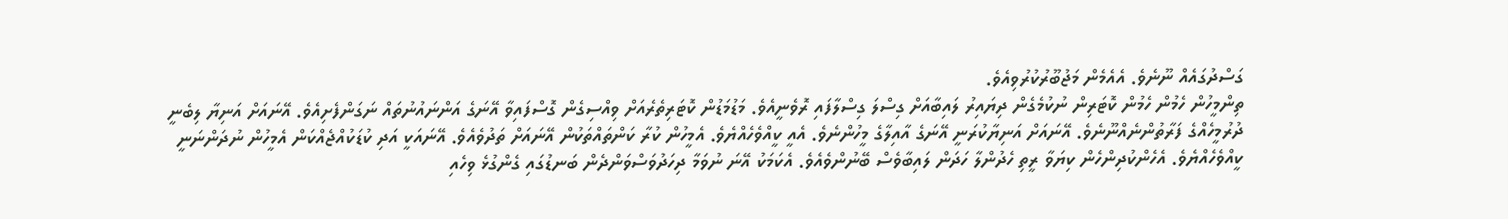ގަސްދުގައެއް ނޫނެވެ. އެއެމެން މަޖުބޫރުކުރުވިއެވެ.
ތިންމީހުން ހެމުން ހެމުން ކޮޓަރިން ނުކުމެގެން ދިޔައިރު ލައިބާއަށް ގިސްލަ ގިސްލާފައި ރޮވެނީއެވެ. މަޑުމަޑުން ކޮޓަރިތެރެއަށް ވިއްސިގެން ގޮސްފައިވާ އޭނަގެ އަންނައުނުތައް ނަގަންފެށިއެވެ. އޭނައަށް އަނިޔާ ލިބެނީ ދުރުމީހެއްގެ ފަރާތުންނެއްނޫނެވެ. އޭނައަށް އަނިޔާކުރަނީ އޭނަގެ އާއިލާގެ މީހުންނެވެ. އެއީ ކީއްވެހެއްޔެވެ. އެމީހުން ކުރާ ކަންތައްތަކުން އޭނައަށް ތަދުވެއެވެ. އޭނައަކީ އަދި ކުޑަކުއްޖެއްކަން އެމީހުން ނުދަންނަނީ ކީއްވެހެއްޔެވެ. އެހެންކުދިންހެން ކިޔަވާ ރީތި ހެދުންލާ ހަދަން ލައިބާވެސް ބޭނުންވެއެވެ. އެކަމަކު އޭނަ ނުވަމާ ދިހަދުވަސްވަންދެން ބަނޑުގައި ގެންގުޅެ ވިހެއި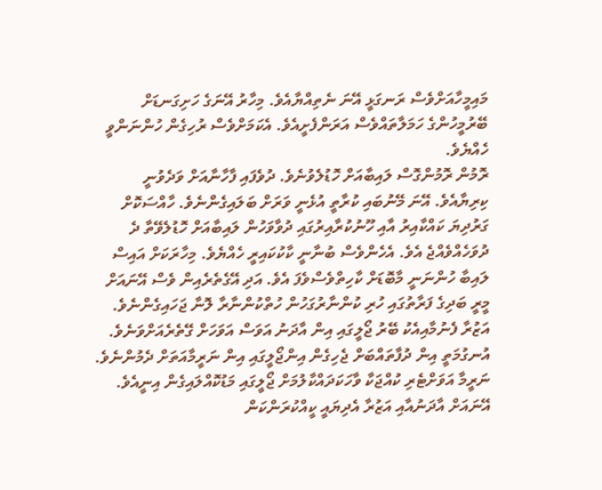މައިމީހާއަށްވެސް ރަނގަޅީ އޭނަ ނެތިއްޔާއެވެ. މިހާރު އޭނަގެ ހަށިގަނޑަށް ބޭރުމީހުންގެ ހަމަލާތައްވެސް އަރަންފެށީއެވެ. އެކަމަށްވެސް ރުހިގެން ހުންނަންވީ ހެއްޔެވެ.
ރޮމުން ރޮމުންގޮސް ލައިބާއަށް ހޮޑުލެވުނެވެ. ދުވެފައި ފާހާނާއަށް ވަދެވުނީ ކިރިޔާއެވެ. އޭނަ މޭނުބައި ކުރާތީ އުޅެނީ ވަރަށް ބަލައިގެންނެވެ. ހާއްސަކޮށް ގަރުދިޔަ ކައްކާއިރު އާއި ހޫނުކުރާއިރުގައި ދުވާވަހުން ލައިބާއަށް ހޮޑުލެވޭތާ ދެ ދުވަހެއްވެއްޖެ އެވެ. އެހެންވެސް ބުނާނީ ކާކުކައިރީ ހެއްޔެވެ. މިހާރަކަށް އައިސް ލައިބާ ހުންނަނީ މާބޮޑަށް ކާހިތްވެސްވެފަ އެވެ. އަދި އޭގެތެރެއިން ވެސް އޭނައަށް މީރީ ބަދިގެ ފަރާތުގައި ހުރި ކުންނާރުގަހުން ހުތްކުންނާރާ ލޮނާ ޖަހައިގެންނެވެ.
އަޒުރާ ފެނުމާއިއެކު ބޭރު ޖޯލީގައި އިން އާދަނު އަވަސް އަވަހަށް ގޭތެރެއަށްވަނެވެ. އުނގުމަތީ އިން ދުފާތައްބަށް ޖެހިގެން އިންޖޯލީގައި އިން ނަރީމާއަތަށް ދެމުންނެވެ. ނަރީމާ އަވަށްޓެރި ކުއްޖަކާ ވާހަކަދައްކާލުމަށް ޖޯލީގައި މަޑުކޮއްލައިގެން އިނީއެވެ. އޭނައަށް އާދަނުއާއި އަޒުރާ އެދިޔައީ ކީއްކުރަންކަން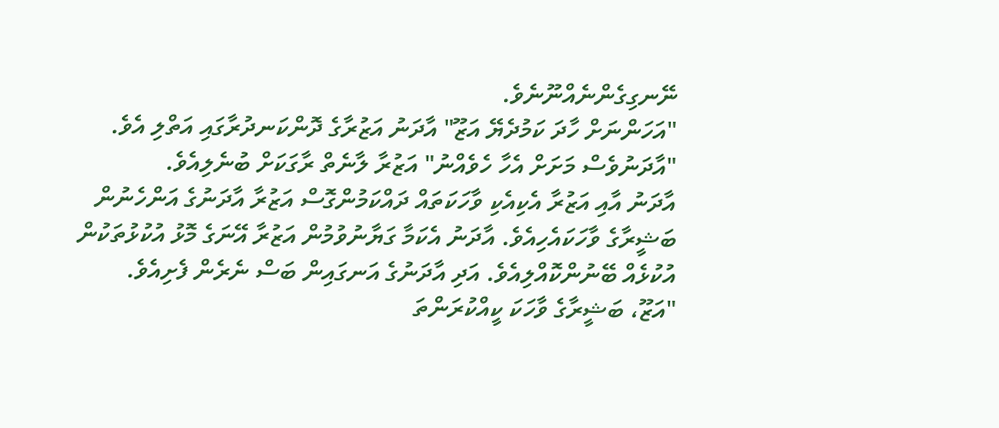ނޭނގިގެންނެއްނޫނެވެ.
"އަހަންނަށް ހާދަ ކަމުދެޔޭ އަޒޫ" އާދަނު އަޒުރާގެ ދޮންކަނދުރާގައި އަތްލި އެވެ.
"އާދަނުވެސް މަށަށް އެހާ ހެވެއްނު" އަޒުރާ ލާނެތް ރާގަކަށް ބުނެލިއެވެ.
އާދަނު އާއި އަޒުރާ އެކިއެކި ވާހަކަތައް ދައްކަމުންގޮސް އަޒުރާ އާދަނުގެ އަންހެނުން ބަޝީރާގެ ވާހަކައެހިއެވެ. އާދަނު އެކަމާ ގަޔާނުވުމުން އަޒުރާ އޭނަގެ މޮޅު އުކުޅުތަކުން އުކުޅެއް ބޭނުންކޮއްލިއެވެ. އަދި އާދަނުގެ އަނގައިން ބަސް ނެރެން ފެށިއެވެ.
"އަޒޫ، ބަޝީރާގެ ވާހަކަ ކީއްކުރަންތަ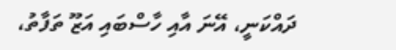ދައްކަނީ، އޭނަ އާއި ހާސްބައި އަޒޫ ތަފާތު،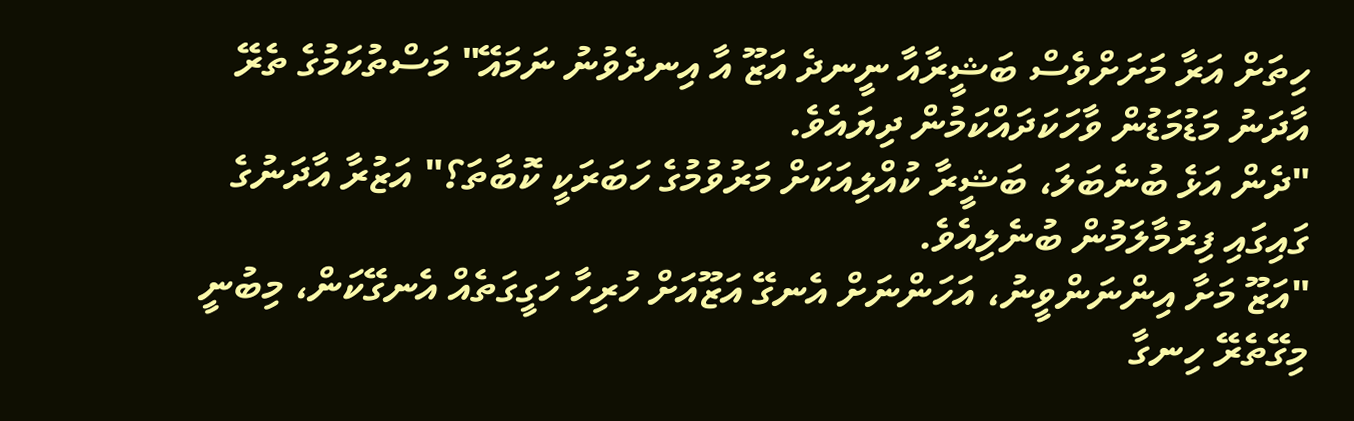ހިތަށް އަރާ މަށަށްވެސް ބަޝީރާއާ ނީނދެ އަޒޫ އާ އިނދެވުނު ނަމައޭ" މަސްތުކަމުގެ ތެރޭ އާދަނު މަޑުމަޑުން ވާހަކަދައްކަމުން ދިޔައެވެ.
"ދެން އަޅެ ބުނެބަލަ، ބަޝީރާ ކުއްލިއަކަށް މަރުވުމުގެ ހަބަރަކީ ކޮބާތަ؟" އަޒުރާ އާދަނުގެ ގައިގައި ފިރުމާލަމުން ބުނެލިއެވެ.
"އަޒޫ މަށާ އިންނަންވީނު، އަހަންނަށް އެނގޭ އަޒޫއަށް ހުރިހާ ހަގީގަތެއް އެނގޭކަން، މިބުނީ މިގޭތެރޭ ހިނގާ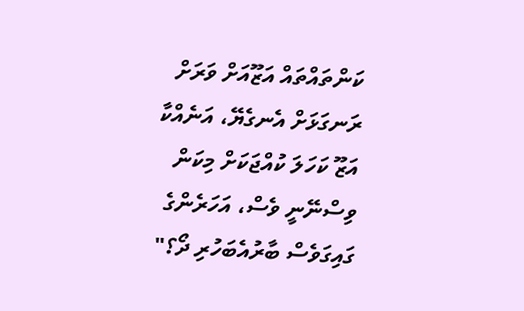ކަންތައްތައް އަޒޫއަށް ވަރަށް ރަނގަޅަށް އެނގެޔޭ، އަނެއްކާ އަޒޫ ކަހަލަ ކުއްޖަކަށް މިކަން ވިސްނޭނީ ވެސް، އަހަރެންގެ ގައިގަވެސް ބާރުއެބަހުރި ދޯ؟"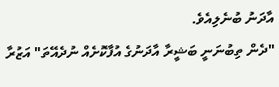އާދަނު ބުނެލިއެވެ.
"ދެން ތިބުނަނީ ބަޝީރާ އާދަނުގެ އުފާކޮށެއް ނުދެއޭތަ" އަޒުރާ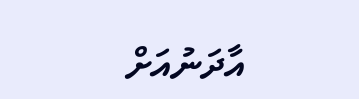އާދަނުއަށް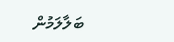ބަލާލަމުން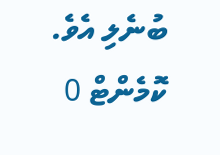ބުނެލި އެވެ.
ކޮމެންޓް 0